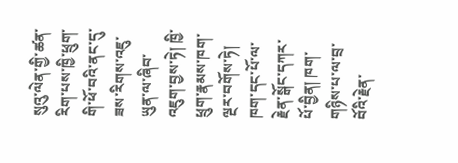སུའུ་ལེན་གྱི་ཚན་རིག་པས་ཁྱི་ཕྲུག་གི་ཕོ་བའི་ནང་དུ་ཟས་རིགས་འཇུ་ཡུན་ལ་ཞིབ་འཇུག་བྱས་ཏེ། ཁྱི་ཕྲུག་རྣམས་ཁག་ལྔར་བགོས་ཏེ། ཁག་དང་པོ་ལ་རྗེན་སྒོང་དཀར་པོ་བྱིན། ཁག་གཉིས་པ་ལ་བྲ་བོའི་རྗེན་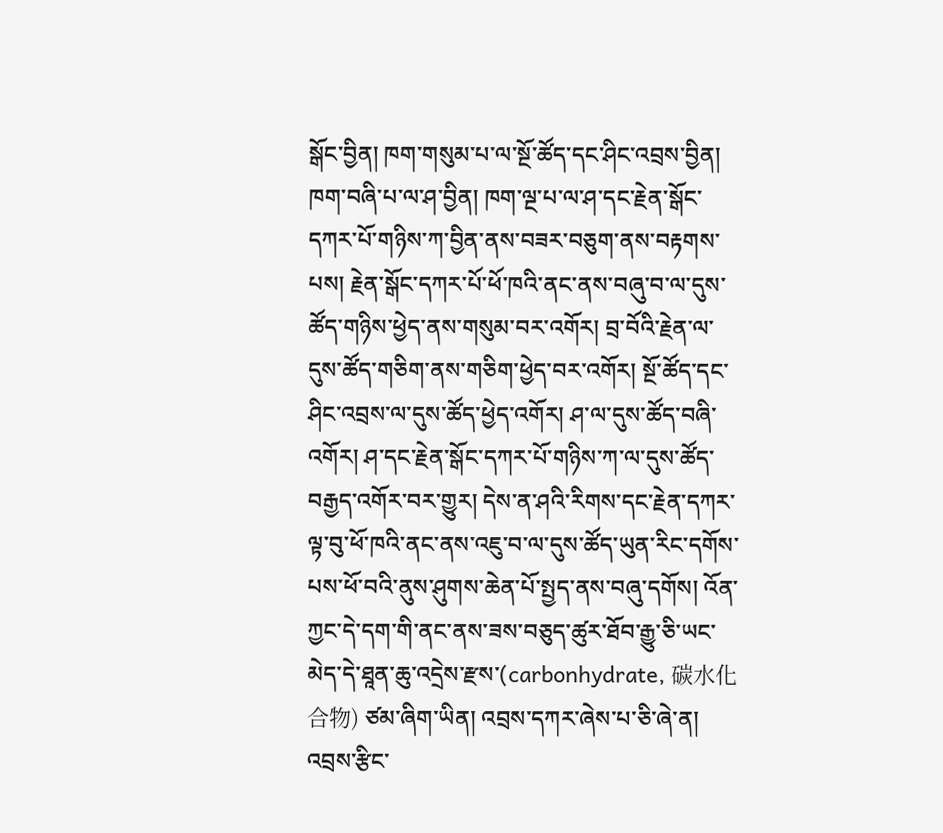སྒོང་བྱིན། ཁག་གསུམ་པ་ལ་སྔོ་ཚོད་དང་ཤིང་འབྲས་བྱིན། ཁག་བཞི་པ་ལ་ཤ་བྱིན། ཁག་ལྔ་པ་ལ་ཤ་དང་རྗེན་སྒོང་དཀར་པོ་གཉིས་ཀ་བྱིན་ནས་བཟར་བཅུག་ནས་བརྟགས་པས། རྗེན་སྒོང་དཀར་པོ་ཕོ་ཁའི་ནང་ནས་བཞུ་བ་ལ་དུས་ཚོད་གཉིས་ཕྱེད་ནས་གསུམ་བར་འགོར། བྲ་བོའི་རྗེན་ལ་དུས་ཚོད་གཅིག་ནས་གཅིག་ཕྱེད་བར་འགོར། སྔོ་ཚོད་དང་ཤིང་འབྲས་ལ་དུས་ཚོད་ཕྱེད་འགོར། ཤ་ལ་དུས་ཚོད་བཞི་འགོར། ཤ་དང་རྗེན་སྒོང་དཀར་པོ་གཉིས་ཀ་ལ་དུས་ཚོད་བརྒྱད་འགོར་བར་གྱུར། དེས་ན་ཤའི་རིགས་དང་རྗེན་དཀར་ལྟ་བུ་ཕོ་ཁའི་ནང་ནས་འཇུ་བ་ལ་དུས་ཚོད་ཡུན་རིང་དགོས་པས་ཕོ་བའི་ནུས་ཤུགས་ཆེན་པོ་སྤྱད་ནས་བཞུ་དགོས། འོན་ཀྱང་དེ་དག་གི་ནང་ནས་ཟས་བཅུད་ཚུར་ཐོབ་རྒྱུ་ཅི་ཡང་མེད་དེ་ཐཱན་ཆུ་འདྲེས་རྫས་(carbonhydrate, 碳水化合物) ཙམ་ཞིག་ཡིན། འབྲས་དཀར་ཞེས་པ་ཅི་ཞེ་ན། འབྲས་རྩིང་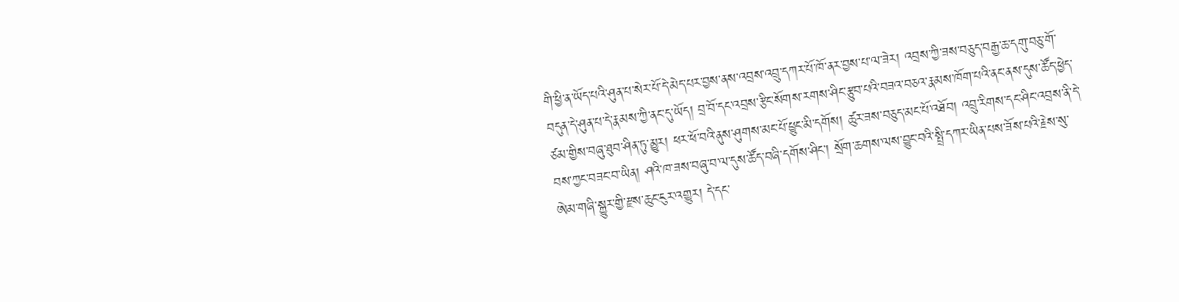གི་ཕྱི་ན་ཡོད་པའི་ཤུན་པ་སེར་པོ་དེ་མེད་པར་བྱས་ནས་འབྲས་འབྲུ་དཀར་པོ་ཁོ་ནར་བྱས་པ་ལ་ཟེར། འབྲས་ཀྱི་ཟས་བཅུད་བརྒྱ་ཆ་དགུ་བཅུ་གོ་བདུན་དེ་ཤུན་པ་དེ་རྣམས་ཀྱི་ནང་དུ་ཡོད། བྲ་བོ་དང་འབྲས་རྩིང་སོགས་རགས་ཤིང་རྩུབ་པའི་བཟའ་བཅའ་རྣམས་ཁོག་པའི་ནང་ནས་དུས་ཚོད་ཕྱེད་ཙམ་གྱིས་བཞུ་ཐུབ་ཤིན་ཏུ་མྱུར། ཕར་ཕོ་བའི་ནུས་ཤུགས་མང་པོ་ཕྱུང་མི་དགོས། ཚུར་ཟས་བཅུད་མང་པོ་འཐོབ། འབྲུ་རིགས་དང་ཤིང་འབྲས་ནི་དེ་བས་ཀྱང་བཟང་བ་ཡིན། ཤའི་ཁ་ཟས་བཞུ་བ་ལ་དུས་ཚོད་བཞི་དགོས་ཤིང་། སྲོག་ཆགས་ལས་བྱུང་བའི་སྤྲི་དཀར་ཡིན་པས་ཟོས་པའི་རྗེས་སུ་ཨེམ་གཞི་སྐྱུར་གྱི་རྫས་ཆུང་ངུར་འགྱུར། དེ་དང་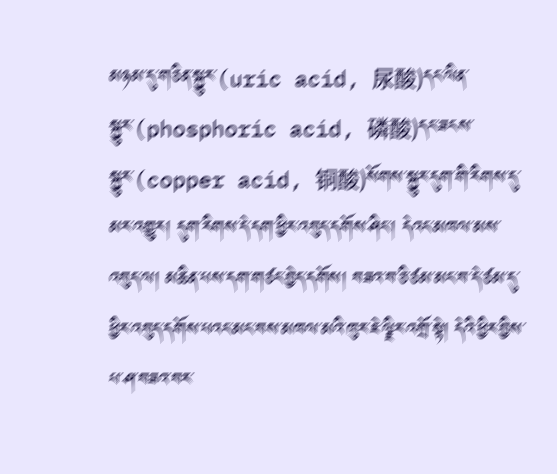མཉམ་དུ་གཅིན་སྐྱུར་(uric acid, 尿酸)དང་ལིན་སྐྱུར་(phosphoric acid, 磷酸)དང་ཟངས་སྐྱུར་(copper acid, 铜酸)སོགས་སྐྱུར་དུག་གི་རིགས་དུ་མར་འགྱུར། དུག་རིགས་དེ་དག་ཕྱིར་འབུད་དགོས་ཤིང་། དེའང་མཁལ་མས་འབུད་ལ། མཆིན་པས་དག་གཙང་བྱེད་དགོས། བཟའ་བ་ཅི་ཙམ་མང་བ་དེ་ཙམ་དུ་ཕྱིར་འབུད་དགོས་པའང་མང་བས་མཁལ་མའི་ཁུར་ཇེ་ལྗིར་འགྲོ་སྟེ། དེའི་ཕྱིར་བྱིས་པ་ཤ་བཟའ་བར་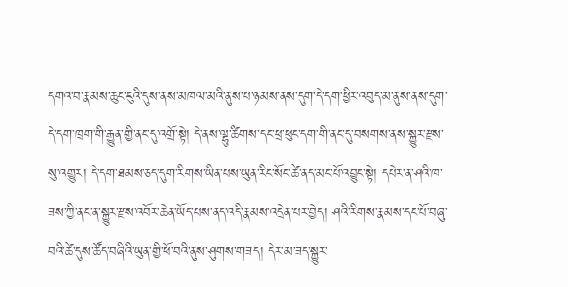དགའ་བ་རྣམས་ཆུང་ངུའི་དུས་ནས་མཁལ་མའི་ནུས་པ་ཉམས་ནས་དུག་དེ་དག་ཕྱིར་འབུད་མ་ནུས་ནས་དུག་དེ་དག་ཁྲག་གི་རྒྱུན་གྱི་ནང་དུ་འགྲོ་སྟེ། དེ་ནས་ལྷུ་ཚིགས་དང་ཕྲ་ཕུང་དག་གི་ནང་དུ་བསགས་ནས་སྐྱུར་རྫས་སུ་འགྱུར། དེ་དག་ཐམས་ཅད་དུག་རིགས་ཡིན་པས་ཡུན་རིང་སོང་ཚེ་ནད་མང་པོ་འབྱུང་སྟེ། དཔེར་ན་ཤའི་ཁ་ཟས་ཀྱི་ནང་ན་སྐྱུར་རྫས་འབོར་ཆེན་ཡོད་པས་ནད་འདི་རྣམས་འདྲེན་པར་བྱེད། ཤའི་རིགས་རྣམས་དང་པོ་བཞུ་བའི་ཚེ་དུས་ཚོད་བཞིའི་ཡུན་གྱི་ཕོ་བའི་ནུས་ཤུགས་གཟད། དེར་མ་ཟད་སྐྱུར་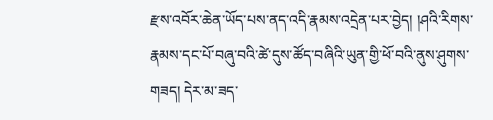རྫས་འབོར་ཆེན་ཡོད་པས་ནད་འདི་རྣམས་འདྲེན་པར་བྱེད། །ཤའི་རིགས་རྣམས་དང་པོ་བཞུ་བའི་ཚེ་དུས་ཚོད་བཞིའི་ཡུན་གྱི་ཕོ་བའི་ནུས་ཤུགས་གཟད། དེར་མ་ཟད་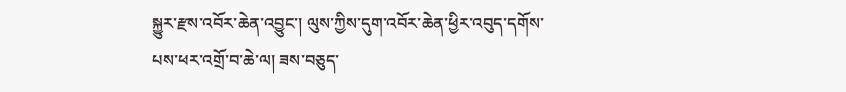སྐྱུར་རྫས་འབོར་ཆེན་འབྱུང་། ལུས་ཀྱིས་དུག་འབོར་ཆེན་ཕྱིར་འབུད་དགོས་པས་ཕར་འགྲོ་བ་ཆེ་ལ། ཟས་བཅུད་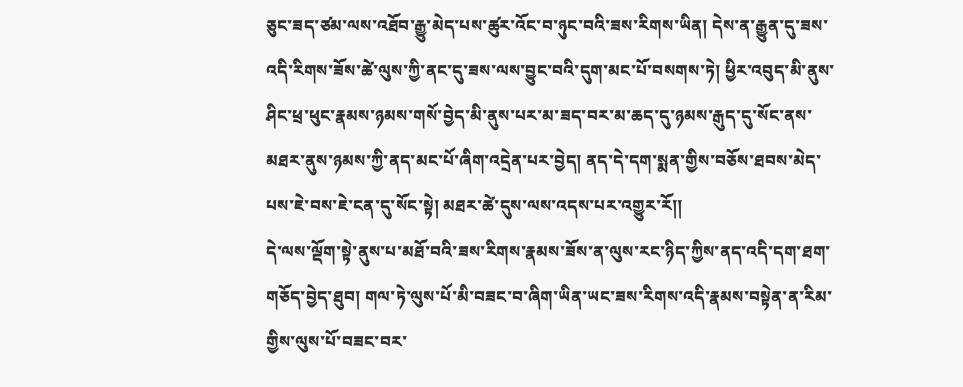ཅུང་ཟད་ཙམ་ལས་འཐོབ་རྒྱུ་མེད་པས་ཚུར་འོང་བ་ཉུང་བའི་ཟས་རིགས་ཡིན། དེས་ན་རྒྱུན་དུ་ཟས་འདི་རིགས་ཟོས་ཚེ་ལུས་ཀྱི་ནང་དུ་ཟས་ལས་བྱུང་བའི་དུག་མང་པོ་བསགས་ཏེ། ཕྱིར་འབུད་མི་ནུས་ཤིང་ཕྲ་ཕུང་རྣམས་ཉམས་གསོ་བྱེད་མི་ནུས་པར་མ་ཟད་བར་མ་ཆད་དུ་ཉམས་རྒུད་དུ་སོང་ནས་མཐར་ནུས་ཉམས་ཀྱི་ནད་མང་པོ་ཞིག་འདྲེན་པར་བྱེད། ནད་དེ་དག་སྨན་གྱིས་བཅོས་ཐབས་མེད་པས་ཇེ་བས་ཇེ་ངན་དུ་སོང་སྟེ། མཐར་ཚེ་དུས་ལས་འདས་པར་འགྱུར་རོ།།
དེ་ལས་ལྡོག་སྟེ་ནུས་པ་མཐོ་བའི་ཟས་རིགས་རྣམས་ཟོས་ན་ལུས་རང་ཉིད་ཀྱིས་ནད་འདི་དག་ཐག་གཅོད་བྱེད་ཐུབ། གལ་ཏེ་ལུས་པོ་མི་བཟང་བ་ཞིག་ཡིན་ཡང་ཟས་རིགས་འདི་རྣམས་བསྟེན་ན་རིམ་གྱིས་ལུས་པོ་བཟང་བར་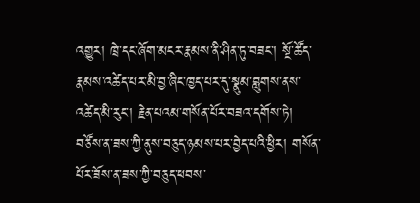འགྱུར། ཁྲེ་དང་ཞོག་མངར་རྣམས་ནི་ཤིན་ཏུ་བཟང་། སྔོ་ཚོད་རྣམས་འཚེད་པར་མི་བྱ་ཞིང་ཁྱད་པར་དུ་སྣུམ་བླུགས་ནས་འཚེད་མི་རུང་། རྗེན་པའམ་གསོན་པོར་བཟའ་དགོས་ཏེ། བཙོས་ན་ཟས་ཀྱི་ནུས་བཅུད་ཉམས་པར་བྱེད་པའི་ཕྱིར། གསོན་པོར་ཟོས་ན་ཟས་ཀྱི་བཅུད་ཕབས་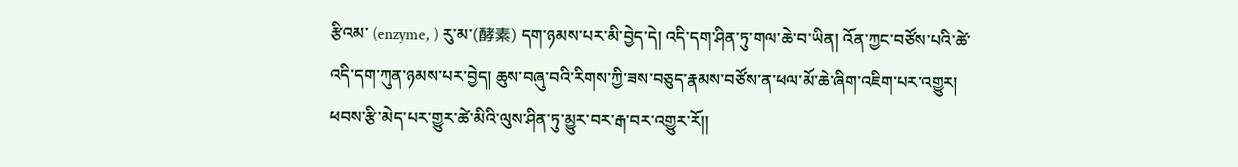རྩིའམ་ (enzyme, ) རུ་མ་(酵素) དག་ཉམས་པར་མི་བྱེད་དེ། འདི་དག་ཤིན་ཏུ་གལ་ཆེ་བ་ཡིན། འོན་ཀྱང་བཙོས་པའི་ཚེ་འདི་དག་ཀུན་ཉམས་པར་བྱེད། ཆུས་བཞུ་བའི་རིགས་ཀྱི་ཟས་བཅུད་རྣམས་བཙོས་ན་ཕལ་མོ་ཆེ་ཞིག་འཇིག་པར་འགྱུར། ཕབས་རྩི་མེད་པར་གྱུར་ཚེ་མིའི་ལུས་ཤིན་ཏུ་མྱུར་བར་རྒ་བར་འགྱུར་རོ།།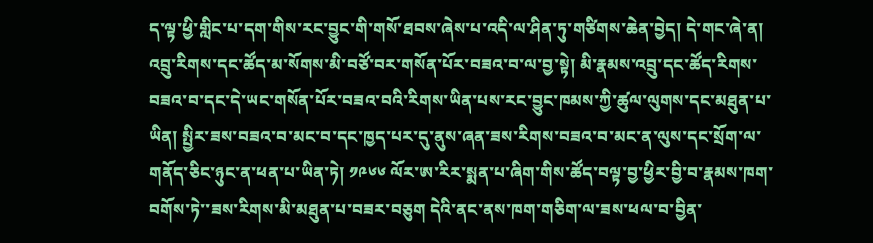ད་ལྟ་ཕྱི་གླིང་པ་དག་གིས་རང་བྱུང་གི་གསོ་ཐབས་ཞེས་པ་འདི་ལ་ཤིན་ཏུ་གཙིགས་ཆེན་བྱེད། དེ་གང་ཞེ་ན། འབྲུ་རིགས་དང་ཚོད་མ་སོགས་མི་བཙོ་བར་གསོན་པོར་བཟའ་བ་ལ་བྱ་སྟེ། མི་རྣམས་འབྲུ་དང་ཚོད་རིགས་བཟའ་བ་དང་དེ་ཡང་གསོན་པོར་བཟའ་བའི་རིགས་ཡིན་པས་རང་བྱུང་ཁམས་ཀྱི་ཚུལ་ལུགས་དང་མཐུན་པ་ཡིན། སྤྱིར་ཟས་བཟའ་བ་མང་བ་དང་ཁྱད་པར་དུ་ནུས་ཞན་ཟས་རིགས་བཟའ་བ་མང་ན་ལུས་དང་སྲོག་ལ་གནོད་ཅིང་ཉུང་ན་ཕན་པ་ཡིན་ཏེ། ༡༩༦༦ ལོར་ཨ་རིར་སྨན་པ་ཞིག་གིས་ཚོད་བལྟ་བྱ་ཕྱིར་བྱི་བ་རྣམས་ཁག་བགོས་ཏེ་་ཟས་རིགས་མི་མཐུན་པ་བཟར་བཅུག དེའི་ནང་ནས་ཁག་གཅིག་ལ་ཟས་ཕལ་བ་བྱིན་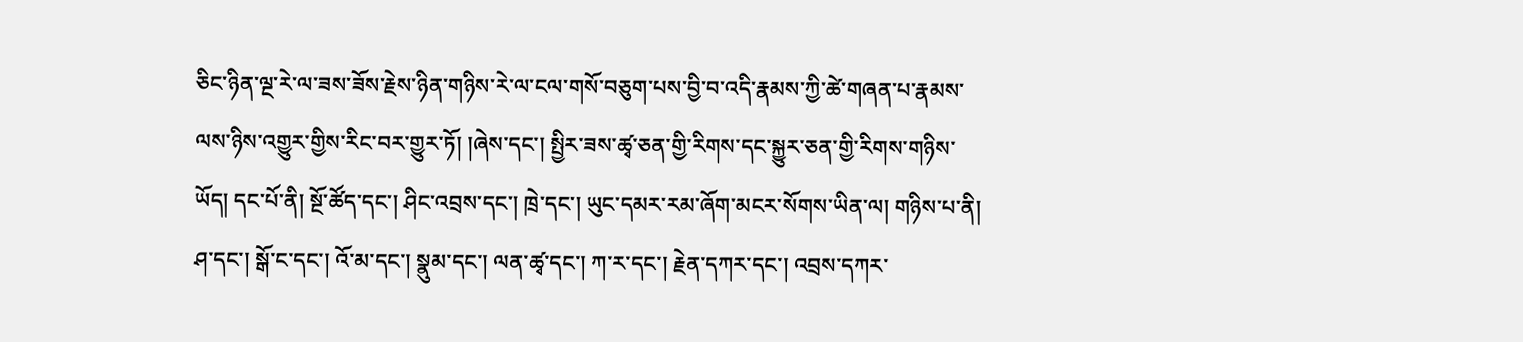ཅིང་ཉིན་ལྔ་རེ་ལ་ཟས་ཟོས་རྗེས་ཉིན་གཉིས་རེ་ལ་ངལ་གསོ་བཅུག་པས་བྱི་བ་འདི་རྣམས་ཀྱི་ཚེ་གཞན་པ་རྣམས་ལས་ཉིས་འགྱུར་གྱིས་རིང་བར་གྱུར་ཏོ། །ཞེས་དང་། སྤྱིར་ཟས་ཚྭ་ཅན་གྱི་རིགས་དང་སྐྱུར་ཅན་གྱི་རིགས་གཉིས་ཡོད། དང་པོ་ནི། སྔོ་ཚོད་དང་། ཤིང་འབྲས་དང་། ཁྲེ་དང་། ཡུང་དམར་རམ་ཞོག་མངར་སོགས་ཡིན་ལ། གཉིས་པ་ནི། ཤ་དང་། སྒོ་ང་དང་། འོ་མ་དང་། སྣུམ་དང་། ལན་ཚྭ་དང་། ཀ་ར་དང་། རྗེན་དཀར་དང་། འབྲས་དཀར་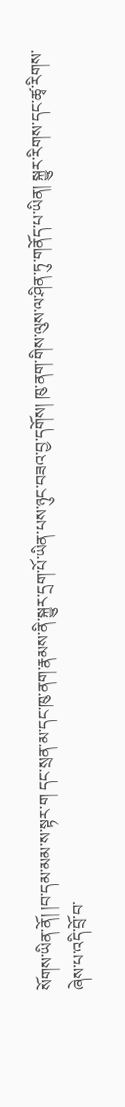སོགས་ཡིན་ནོ། །བ་དམ་མམ་ས་སྟར་ག དང་སྲན་མ་དང་ཁུ་ནག་རྣམས་ནི་སྐྱུར་དྲག་པོ་ཡིན་པས་ཉུང་བཟའ་བྱ་དགོས། ཁུ་ནག་གིས་ལུས་ལ་ཤིན་ཏུ་གནོད་པ་ཡིན། སྐྱུར་རིགས་དང་ཚྭ་རིགས་ཞེས་པ་འདི་བྲོ་བ་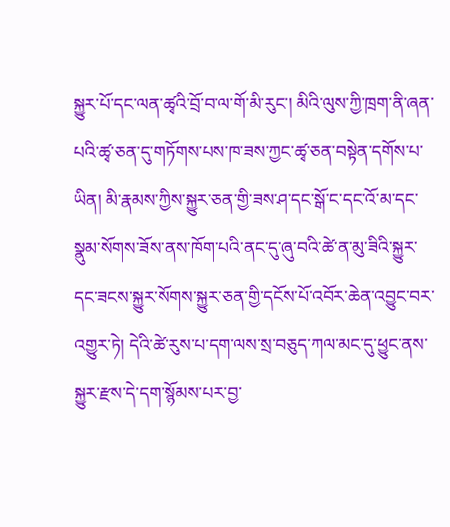སྐྱུར་པོ་དང་ལན་ཚྭའི་བྲོ་བ་ལ་གོ་མི་རུང་། མིའི་ལུས་ཀྱི་ཁྲག་ནི་ཞན་པའི་ཚྭ་ཅན་དུ་གཏོགས་པས་ཁ་ཟས་ཀྱང་ཚྭ་ཅན་བསྟེན་དགོས་པ་ཡིན། མི་རྣམས་ཀྱིས་སྐྱུར་ཅན་གྱི་ཟས་ཤ་དང་སྒོ་ང་དང་འོ་མ་དང་སྣུམ་སོགས་ཟོས་ནས་ཁོག་པའི་ནང་དུ་ཞུ་བའི་ཚེ་ན་མུ་ཟིའི་སྐྱུར་དང་ཟངས་སྐྱུར་སོགས་སྐྱུར་ཅན་གྱི་དངོས་པོ་འབོར་ཆེན་འབྱུང་བར་འགྱུར་ཏེ། དེའི་ཚེ་རུས་པ་དག་ལས་སྲ་བཅུད་ཀལ་མང་དུ་ཕྱུང་ནས་སྐྱུར་རྫས་དེ་དག་སྙོམས་པར་བྱ་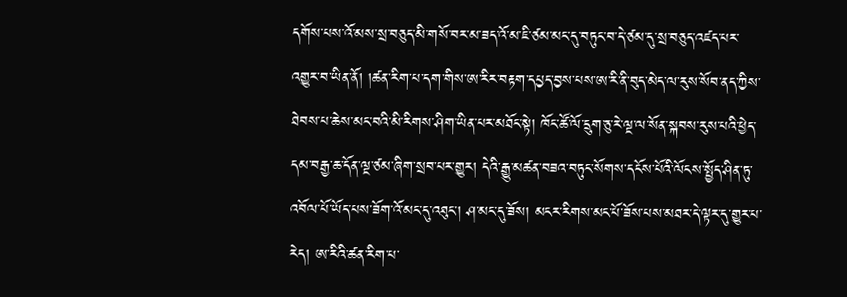དགོས་པས་འོ་མས་སྲ་བཅུད་མི་གསོ་བར་མ་ཟད་འོ་མ་ཇི་ཙམ་མང་དུ་བཏུང་བ་དེ་ཙམ་དུ་སྲ་བཅུད་འཛད་པར་འགྱུར་བ་ཡིན་ནོ། །ཚན་རིག་པ་དག་གིས་ཨ་རིར་བརྟག་དཔྱད་བྱས་པས་ཨ་རི་ནི་བུད་མེད་ལ་རུས་སོབ་ནད་ཀྱིས་ཐེབས་པ་ཆེས་མང་བའི་མི་རིགས་ཤིག་ཡིན་པར་མཐོང་སྟེ། ཁོང་ཚོ་ལོ་དྲུག་ཅུ་རེ་ལྔ་ལ་སོན་སྐབས་རུས་པའི་ཕྱེད་དམ་བརྒྱ་ཆ་དོན་ལྔ་ཙམ་ཞིག་སྲབ་པར་གྱུར། དེའི་རྒྱུ་མཚན་བཟའ་བཏུང་སོགས་དངོས་པོའི་ལོངས་སྤྱོད་ཤིན་ཏུ་འབོལ་པོ་ཡོད་པས་ཟོག་འོ་མང་དུ་འཐུང་། ཤ་མང་དུ་ཟོས། མངར་རིགས་མང་པོ་ཟོས་པས་མཐར་དེ་ལྟར་དུ་གྱུར་པ་རེད། ཨ་རིའི་ཚན་རིག་པ་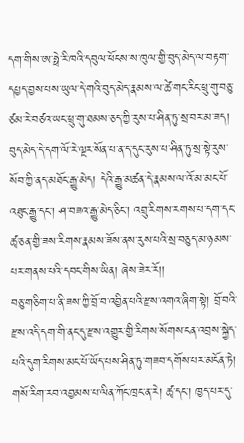དག་གིས་ཨ་ཧྥེ་རི་ཁའི་དབུལ་ཕོངས་ས་ཁུལ་གྱི་བུད་མེད་ལ་བརྟག་དཔྱད་བྱས་པས་ཡུལ་དེ་གའི་བུད་མེད་རྣམས་ལ་ཚེ་གང་རིང་ཕྲུ་གུ་བཅུ་ཙམ་རེ་བཙའ་ཡང་ཕྲུ་གུ་ཐམས་ཅད་ཀྱི་རུས་པ་ཤིན་ཏུ་སྲ་བར་མ་ཟད། བུད་མེད་དེ་དག་ལོ་རེ་ལྔར་སོན་པ་ན་ད་དུང་རུས་པ་ཤིན་ཏུ་སྲ་སྟེ་རུས་སོབ་ཀྱི་ནད་མཐོང་རྒྱུ་མེད། དེའི་རྒྱུ་མཚན་དེ་རྣམས་ལ་འོ་མ་མང་པོ་འཐུང་རྒྱུ་དང་། ཤ་བཟའ་རྒྱུ་མེད་ཅིང་། འབྲུ་རིགས་རགས་པ་དག་དང་ཚྭ་ཅན་གྱི་ཟས་རིགས་རྣམས་ཟོས་ནས་རུས་པའི་སྲ་བཅུད་མ་ཉམས་པར་གནས་པའི་དབང་གིས་ཡིན། ཞེས་ཟེར་རོ།།
བཅུ་གཅིག་པ་ནི་ཟས་ཀྱི་བྲོ་བ་འབྱིན་པའི་རྫས་འགའ་ཞིག་སྟེ། བྲོ་བའི་རྫས་འདི་དག་གི་ནང་དུ་རྫས་འགྱུར་གྱི་རིགས་སོགས་ངན་འབྲས་སྐྱེད་པའི་དུག་རིགས་མང་པོ་ཡོད་པས་ཤིན་ཏུ་གཟབ་དགོས་པར་མངོན་ཏེ། གསོ་རིག་རབ་འབྱམས་པ་ལིན་ཀོང་ཁྲང་ན་རེ། ཚྭ་དང་། ཁྱད་པར་དུ་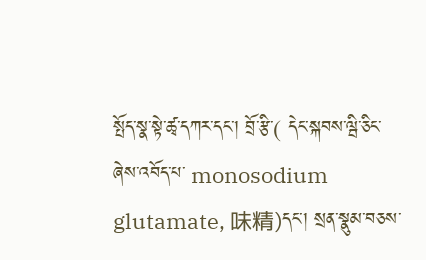སྤོད་སྣ་སྟེ་ཚྭ་དཀར་དང་། བྲོ་རྩི་( དེང་སྐབས་ལྦི་ཅིང་ཞེས་འབོད་པ་ monosodium glutamate, 味精)དང་། སྲན་སྣུམ་བཅས་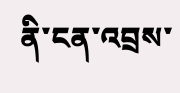ནི་ངན་འབྲས་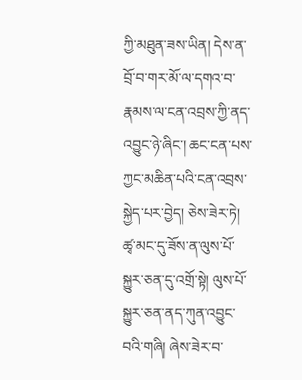ཀྱི་མཐུན་ཟས་ཡིན། དེས་ན་བྲོ་བ་གར་མོ་ལ་དགའ་བ་རྣམས་ལ་ངན་འབྲས་ཀྱི་ནད་འབྱུང་ཉེ་ཞིང་། ཆང་ངན་པས་ཀྱང་མཆིན་པའི་ངན་འབྲས་སྐྱེད་པར་བྱེད། ཅེས་ཟེར་ཏེ། ཚྭ་མང་དུ་ཟོས་ན་ལུས་པོ་སྐྱུར་ཅན་དུ་འགྲོ་སྟེ། ལུས་པོ་སྐྱུར་ཅན་ནད་ཀུན་འབྱུང་བའི་གཞི། ཞེས་ཟེར་བ་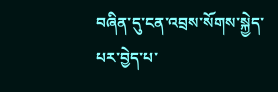བཞིན་དུ་ངན་འབྲས་སོགས་སྐྱེད་པར་བྱེད་པ་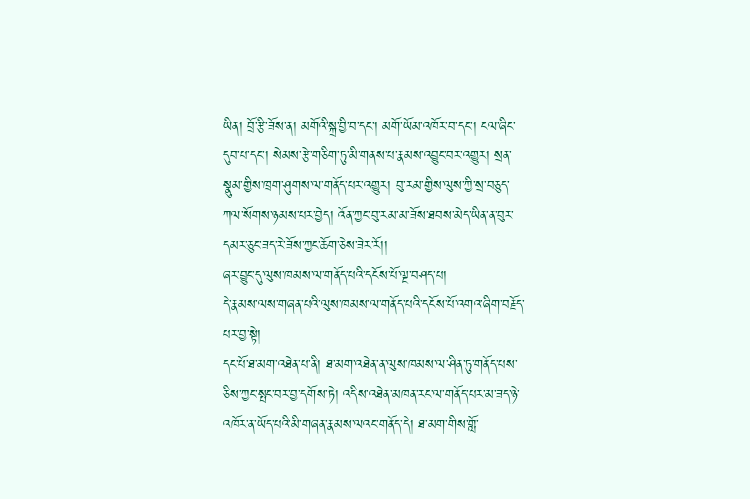ཡིན། བྲོ་རྩི་ཟོས་ན། མགོའི་སྐྲ་བྱི་བ་དང་། མགོ་ཡོམ་འཁོར་བ་དང་། ངལ་ཞིང་དུབ་པ་དང་། སེམས་རྩེ་གཅིག་ཏུ་མི་གནས་པ་རྣམས་འབྱུང་བར་འགྱུར། སྲན་སྣུམ་གྱིས་ཁྲག་ཤུགས་ལ་གནོད་པར་འགྱུར། བུ་རམ་གྱིས་ལུས་ཀྱི་སྲ་བཅུད་ཀལ་སོགས་ཉམས་པར་བྱེད། འོན་ཀྱང་བུ་རམ་མ་ཟོས་ཐབས་མེད་ཡིན་ན་བུར་དམར་ཅུང་ཟད་རེ་ཟོས་ཀྱང་ཆོག་ཅེས་ཟེར་རོ།།
ཞར་བྱུང་དུ་ལུས་ཁམས་ལ་གནོད་པའི་དངོས་པོ་ལྔ་བཤད་པ།
དེ་རྣམས་ལས་གཞན་པའི་ལུས་ཁམས་ལ་གནོད་པའི་དངོས་པོ་འགའ་ཞིག་བརྗོད་པར་བྱ་སྟེ།
དང་པོ་ཐ་མག་འཐེན་པ་ནི། ཐ་མག་འཐེན་ན་ལུས་ཁམས་ལ་ཤིན་ཏུ་གནོད་པས་ཅིས་ཀྱང་སྤང་བར་བྱ་དགོས་ཏེ། འདིས་འཐེན་མཁན་རང་ལ་གནོད་པར་མ་ཟད་ཉེ་འཁོར་ན་ཡོད་པའི་མི་གཞན་རྣམས་ལའང་གནོད་དེ། ཐ་མག་གིས་གློ་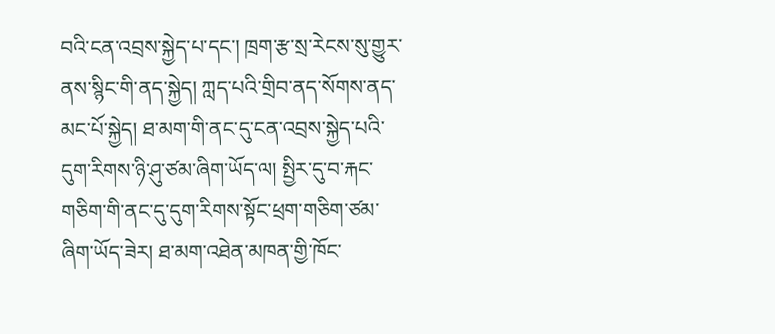བའི་ངན་འབྲས་སྐྱེད་པ་དང་། ཁྲག་རྩ་སྲ་རེངས་སུ་གྱུར་ནས་སྙིང་གི་ནད་སྐྱེད། ཀླད་པའི་གྲིབ་ནད་སོགས་ནད་མང་པོ་སྐྱེད། ཐ་མག་གི་ནང་དུ་ངན་འབྲས་སྐྱེད་པའི་དུག་རིགས་ཉི་ཤུ་ཙམ་ཞིག་ཡོད་ལ། སྤྱིར་དུ་བ་རྐང་གཅིག་གི་ནང་དུ་དུག་རིགས་སྟོང་ཕྲག་གཅིག་ཙམ་ཞིག་ཡོད་ཟེར། ཐ་མག་འཐེན་མཁན་གྱི་ཁོང་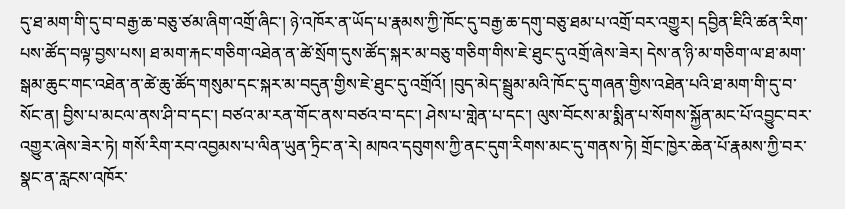དུ་ཐ་མག་གི་དུ་བ་བརྒྱ་ཆ་བཅུ་ཙམ་ཞིག་འགྲོ་ཞིང་། ཉེ་འཁོར་ན་ཡོད་པ་རྣམས་ཀྱི་ཁོང་དུ་བརྒྱ་ཆ་དགུ་བཅུ་ཐམ་པ་འགྲོ་བར་འགྱུར། དབྱིན་ཇིའི་ཚན་རིག་པས་ཚོད་བལྟ་བྱས་པས། ཐ་མག་རྐང་གཅིག་འཐེན་ན་ཚེ་སྲོག་དུས་ཚོད་སྐར་མ་བཅུ་གཅིག་གིས་ཇེ་ཐུང་དུ་འགྲོ་ཞེས་ཟེར། དེས་ན་ཉི་མ་གཅིག་ལ་ཐ་མག་སྒམ་ཆུང་གང་འཐེན་ན་ཚེ་ཆུ་ཚོད་གསུམ་དང་སྐར་མ་བདུན་གྱིས་ཇེ་ཐུང་དུ་འགྲོའོ། །བུད་མེད་སྦྲུམ་མའི་ཁོང་དུ་གཞན་གྱིས་འཐེན་པའི་ཐ་མག་གི་དུ་བ་སོང་ན། བྱིས་པ་མངལ་ནས་ཤི་བ་དང་། བཙའ་མ་རན་གོང་ནས་བཙའ་བ་དང་། ཤེས་པ་གླེན་པ་དང་། ལུས་བོངས་མ་སྨིན་པ་སོགས་སྐྱོན་མང་པོ་འབྱུང་བར་འགྱུར་ཞེས་ཟེར་ཏེ། གསོ་རིག་རབ་འབྱམས་པ་ལིན་ཡུན་ཏྲིང་ན་རེ། མཁའ་དབུགས་ཀྱི་ནང་དུག་རིགས་མང་དུ་གནས་ཏེ། གྲོང་ཁྱེར་ཆེན་པོ་རྣམས་ཀྱི་བར་སྣང་ན་རླངས་འཁོར་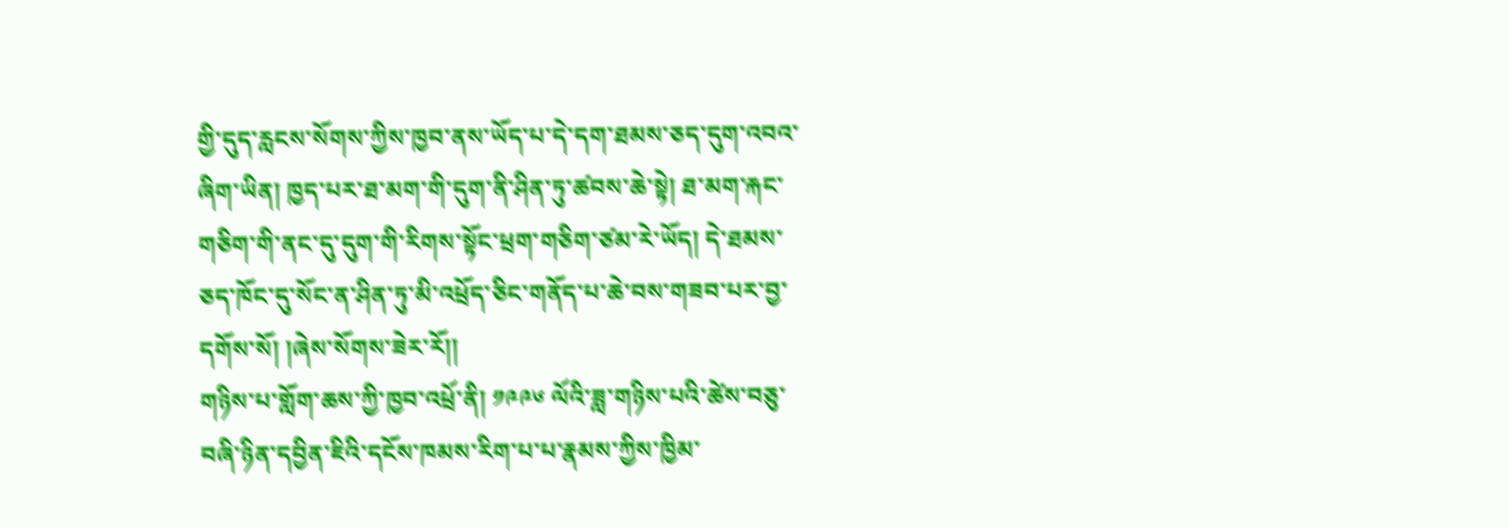གྱི་དུད་རླངས་སོགས་ཀྱིས་ཁྱབ་ནས་ཡོད་པ་དེ་དག་ཐམས་ཅད་དུག་འབའ་ཞིག་ཡིན། ཁྱད་པར་ཐ་མག་གི་དུག་ནི་ཤིན་ཏུ་ཚབས་ཆེ་སྟེ། ཐ་མག་རྐང་གཅིག་གི་ནང་དུ་དུག་གི་རིགས་སྟོང་ཕྲག་གཅིག་ཙམ་རེ་ཡོད། དེ་ཐམས་ཅད་ཁོང་དུ་སོང་ན་ཤིན་ཏུ་མི་འཕྲོད་ཅིང་གནོད་པ་ཆེ་བས་གཟབ་པར་བྱ་དགོས་སོ། །ཞེས་སོགས་ཟེར་རོ།།
གཉིས་པ་གློག་ཆས་ཀྱི་ཁྱབ་འཕྲོ་ནི། ༡༩༩༦ ལོའི་ཟླ་གཉིས་པའི་ཚེས་བཅུ་བཞི་ཉིན་དབྱིན་ཇིའི་དངོས་ཁམས་རིག་པ་པ་རྣམས་ཀྱིས་ཁྱིམ་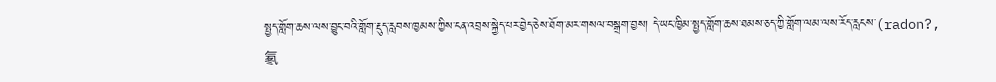སྤྱད་གློག་ཆས་ལས་བྱུང་བའི་གློག་རྡུད་རླབས་ཁྱམས་ཀྱིས་ངན་འབྲས་སྐྱེད་པར་བྱེད་ཅེས་ཐོག་མར་གསལ་བསྒྲག་བྱས། དེ་ཡང་ཁྱིམ་སྤྱད་གློག་ཆས་ཐམས་ཅད་ཀྱི་གློག་ལམ་ལས་རོད་རླངས་(radon?, 氡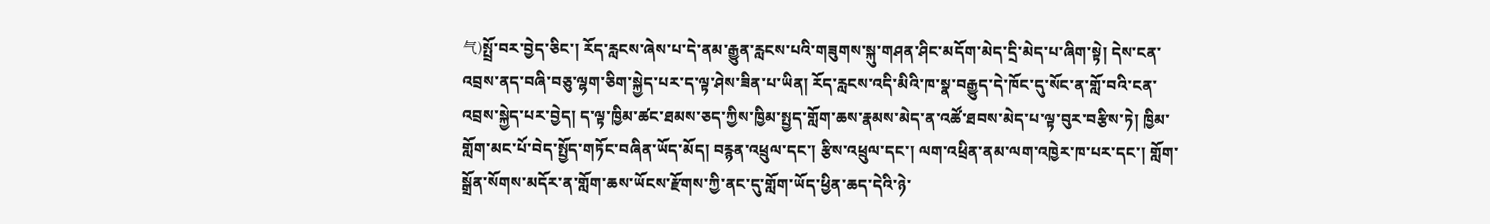气)སྤྲོ་བར་བྱེད་ཅིང་། རོད་རླངས་ཞེས་པ་དེ་ནམ་རྒྱུན་རླངས་པའི་གཟུགས་སྐུ་གཤན་ཤིང་མདོག་མེད་དྲི་མེད་པ་ཞིག་སྟེ། དེས་ངན་འབྲས་ནད་བཞི་བཅུ་ལྷག་ཅིག་སྐྱེད་པར་ད་ལྟ་ཤེས་ཟིན་པ་ཡིན། རོད་རླངས་འདི་མིའི་ཁ་སྣ་བརྒྱུད་དེ་ཁོང་དུ་སོང་ན་གློ་བའི་ངན་འབྲས་སྐྱེད་པར་བྱེད། ད་ལྟ་ཁྱིམ་ཚང་ཐམས་ཅད་ཀྱིས་ཁྱིམ་སྤྱད་གློག་ཆས་རྣམས་མེད་ན་འཚོ་ཐབས་མེད་པ་ལྟ་བུར་བརྩིས་ཏེ། ཁྱིམ་གློག་མང་པོ་བེད་སྤྱོད་གཏོང་བཞིན་ཡོད་མོད། བརྙན་འཕྲུལ་དང་། རྩིས་འཕྲུལ་དང་། ལག་འཕྲིན་ནམ་ལག་འཁྱེར་ཁ་པར་དང་། གློག་སྒྲོན་སོགས་མདོར་ན་གློག་ཆས་ཡོངས་རྫོགས་ཀྱི་ནང་དུ་གློག་ཡོད་ཕྱིན་ཆད་དེའི་ཉེ་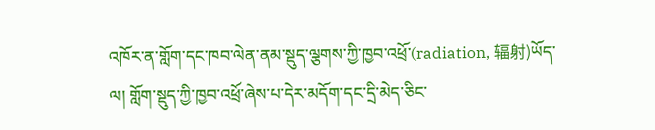འཁོར་ན་གློག་དང་ཁབ་ལེན་ནམ་སྡུད་ལྕགས་ཀྱི་ཁྱབ་འཕྲོ་(radiation, 辐射)ཡོད་ལ། གློག་སྡུད་ཀྱི་ཁྱབ་འཕྲོ་ཞེས་པ་དེར་མདོག་དང་དྲི་མེད་ཅིང་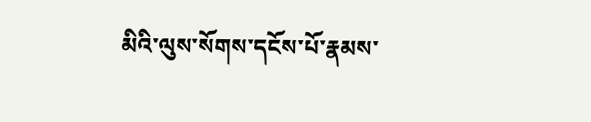མིའི་ལུས་སོགས་དངོས་པོ་རྣམས་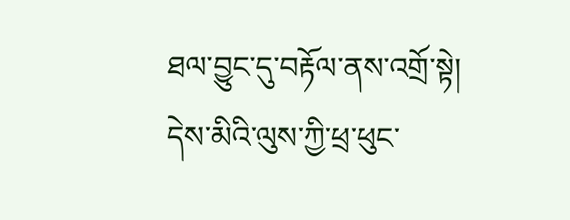ཐལ་བྱུང་དུ་བརྟོལ་ནས་འགྲོ་སྟེ། དེས་མིའི་ལུས་ཀྱི་ཕྲ་ཕུང་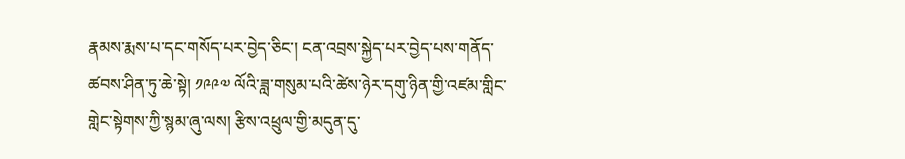རྣམས་རྨས་པ་དང་གསོད་པར་བྱེད་ཅིང་། ངན་འབྲས་སྐྱེད་པར་བྱེད་པས་གནོད་ཚབས་ཤིན་ཏུ་ཆེ་སྟེ། ༡༩༩༧ ལོའི་ཟླ་གསུམ་པའི་ཚེས་ཉེར་དགུ་ཉིན་གྱི་འཛམ་གླིང་གླེང་སྟེགས་ཀྱི་སྙམ་ཞུ་ལས། རྩིས་འཕྲུལ་གྱི་མདུན་དུ་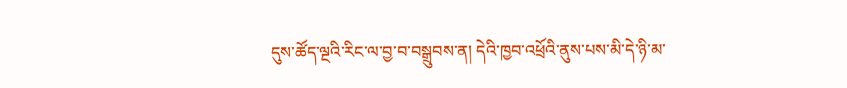དུས་ཚོད་ལྔའི་རིང་ལ་བྱ་བ་བསྒྲུབས་ན། དེའི་ཁྱབ་འཕྲོའི་ནུས་པས་མི་དེ་ཉི་མ་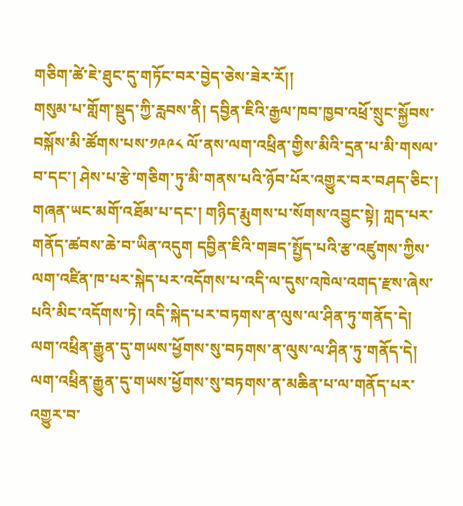གཅིག་ཚེ་ཇེ་ཐུང་དུ་གཏོང་བར་བྱེད་ཅེས་ཟེར་རོ།།
གསུམ་པ་གློག་སྡུད་ཀྱི་རླབས་ནི། དབྱིན་ཇིའི་རྒྱལ་ཁབ་ཁྱབ་འཕྲོ་སྲུང་སྐྱོབས་བསྐོས་མི་ཚོགས་པས་༡༩༩༨ ལོ་ནས་ལག་འཕྲིན་གྱིས་མིའི་དྲན་པ་མི་གསལ་བ་དང་། ཤེས་པ་རྩེ་གཅིག་ཏུ་མི་གནས་པའི་ཉོབ་པོར་འགྱུར་བར་བཤད་ཅིང་། གཞན་ཡང་མགོ་འཐོམ་པ་དང་། གཉིད་རྨུགས་པ་སོགས་འབྱུང་སྟེ། ཀླད་པར་གནོད་ཚབས་ཆེ་བ་ཡིན་འདུག དབྱིན་ཇིའི་གཟད་སྤྱོད་པའི་རྩ་འཛུགས་ཀྱིས་ལག་འཛིན་ཁ་པར་སྐེད་པར་འདོགས་པ་འདི་ལ་དུས་འཁེལ་འགད་རྫས་ཞེས་པའི་མིང་འདོགས་ཏེ། འདི་སྐེད་པར་བཏགས་ན་ལུས་ལ་ཤིན་ཏུ་གནོད་དེ། ལག་འཕྲིན་རྒྱུན་དུ་གཡས་ཕྱོགས་སུ་བཏགས་ན་ལུས་ལ་ཤིན་ཏུ་གནོད་དེ། ལག་འཕྲིན་རྒྱུན་དུ་གཡས་ཕྱོགས་སུ་བཏགས་ན་མཆིན་པ་ལ་གནོད་པར་འགྱུར་བ་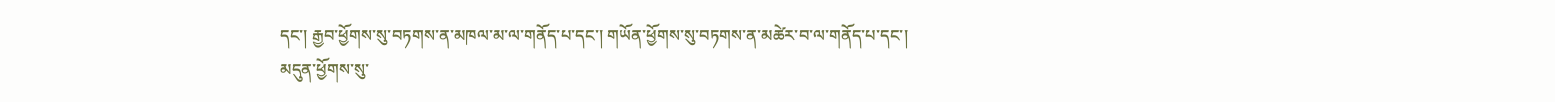དང་། རྒྱབ་ཕྱོགས་སུ་བཏགས་ན་མཁལ་མ་ལ་གནོད་པ་དང་། གཡོན་ཕྱོགས་སུ་བཏགས་ན་མཚེར་བ་ལ་གནོད་པ་དང་། མདུན་ཕྱོགས་སུ་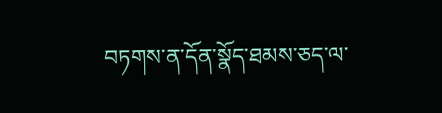བཏགས་ན་དོན་སྣོད་ཐམས་ཅད་ལ་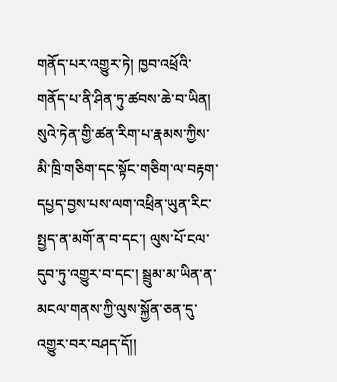གནོད་པར་འགྱུར་ཏེ། ཁྱབ་འཕྲོའི་གནོད་པ་ནི་ཤིན་ཏུ་ཚབས་ཆེ་བ་ཡིན། སུའེ་ཏེན་གྱི་ཚན་རིག་པ་རྣམས་ཀྱིས་མི་ཁྲི་གཅིག་དང་སྟོང་གཅིག་ལ་བརྟག་དཔྱད་བྱས་པས་ལག་འཕྲིན་ཡུན་རིང་སྤྱད་ན་མགོ་ན་བ་དང་། ལུས་པོ་ངལ་དུབ་ཏུ་འགྱུར་བ་དང་། སྦྲུམ་མ་ཡིན་ན་མངལ་གནས་ཀྱི་ལུས་སྐྱོན་ཅན་དུ་འགྱུར་བར་བཤད་དོ།།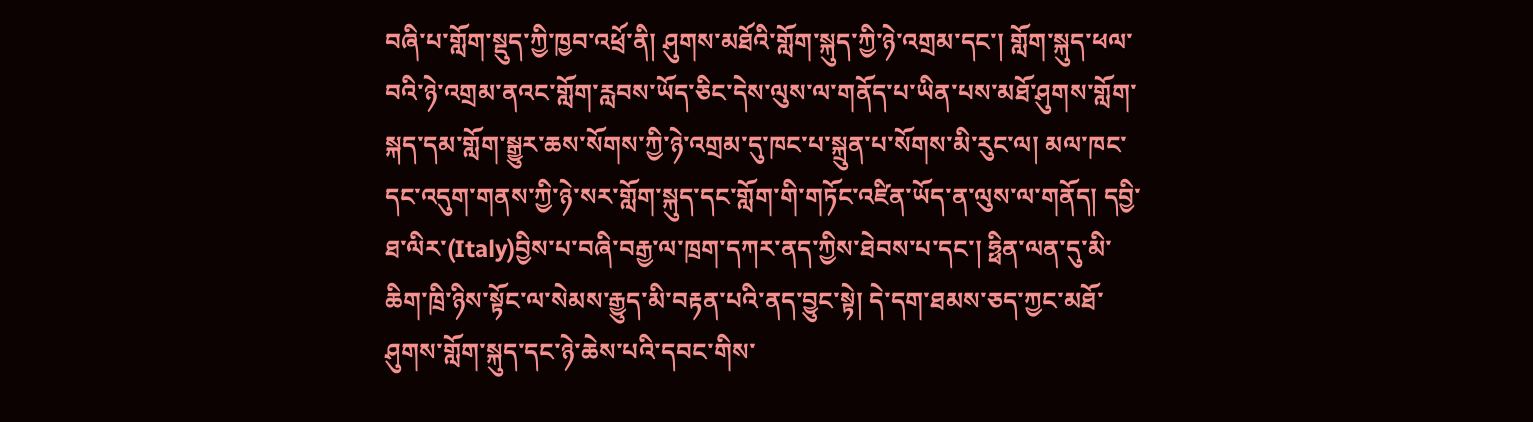བཞི་པ་གློག་སྡུད་ཀྱི་ཁྱབ་འཕྲོ་ནི། ཤུགས་མཐོའི་གློག་སྐུད་ཀྱི་ཉེ་འགྲམ་དང་། གློག་སྐུད་ཕལ་བའི་ཉེ་འགྲམ་ནའང་གློག་རླབས་ཡོད་ཅིང་དེས་ལུས་ལ་གནོད་པ་ཡིན་པས་མཐོ་ཤུགས་གློག་སྐད་དམ་གློག་སྒྱུར་ཆས་སོགས་ཀྱི་ཉེ་འགྲམ་དུ་ཁང་པ་སྐྲུན་པ་སོགས་མི་རུང་ལ། མལ་ཁང་དང་འདུག་གནས་ཀྱི་ཉེ་སར་གློག་སྐུད་དང་གློག་གི་གཏོང་འཛིན་ཡོད་ན་ལུས་ལ་གནོད། དབྱི་ཐ་ལིར་(Italy)བྱིས་པ་བཞི་བརྒྱ་ལ་ཁྲག་དཀར་ནད་ཀྱིས་ཐེབས་པ་དང་། ཧྥིན་ལན་དུ་མི་ཆིག་ཁྲི་ཉིས་སྟོང་ལ་སེམས་རྒྱུད་མི་བརྟན་པའི་ནད་བྱུང་སྟེ། དེ་དག་ཐམས་ཅད་ཀྱང་མཐོ་ཤུགས་གློག་སྐུད་དང་ཉེ་ཆེས་པའི་དབང་གིས་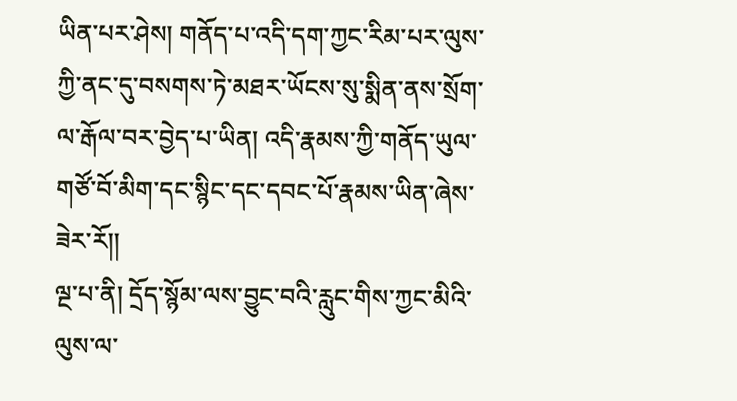ཡིན་པར་ཤེས། གནོད་པ་འདི་དག་ཀྱང་རིམ་པར་ལུས་ཀྱི་ནང་དུ་བསགས་ཏེ་མཐར་ཡོངས་སུ་སྨིན་ནས་སྲོག་ལ་རྒོལ་བར་བྱེད་པ་ཡིན། འདི་རྣམས་ཀྱི་གནོད་ཡུལ་གཙོ་བོ་མིག་དང་སྙིང་དང་དབང་པོ་རྣམས་ཡིན་ཞེས་ཟེར་རོ།།
ལྔ་པ་ནི། དྲོད་སྙོམ་ལས་བྱུང་བའི་རླུང་གིས་ཀྱང་མིའི་ལུས་ལ་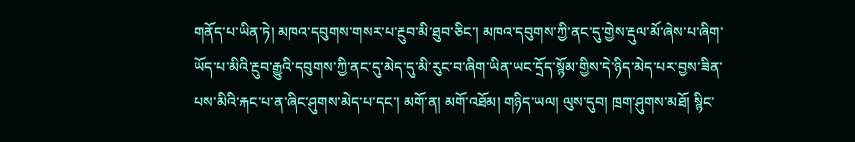གནོད་པ་ཡིན་ཏེ། མཁའ་དབུགས་གསར་པ་རྔུབ་མི་ཐུབ་ཅིང་། མཁའ་དབུགས་ཀྱི་ནང་དུ་གྱེས་རྡུལ་མོ་ཞེས་པ་ཞིག་ཡོད་པ་མིའི་རྔུབ་རྒྱུའི་དབུགས་ཀྱི་ནང་དུ་མེད་དུ་མི་རུང་བ་ཞིག་ཡིན་ཡང་དྲོད་སྙོམ་གྱིས་དེ་ཉིད་མེད་པར་བྱས་ཟིན་པས་མིའི་རྐང་པ་ན་ཞིང་ཤུགས་མེད་པ་དང་། མགོ་ན། མགོ་འཐོམ། གཉིད་ཡལ། ལུས་དུབ། ཁྲག་ཤུགས་མཐོ། སྙིང་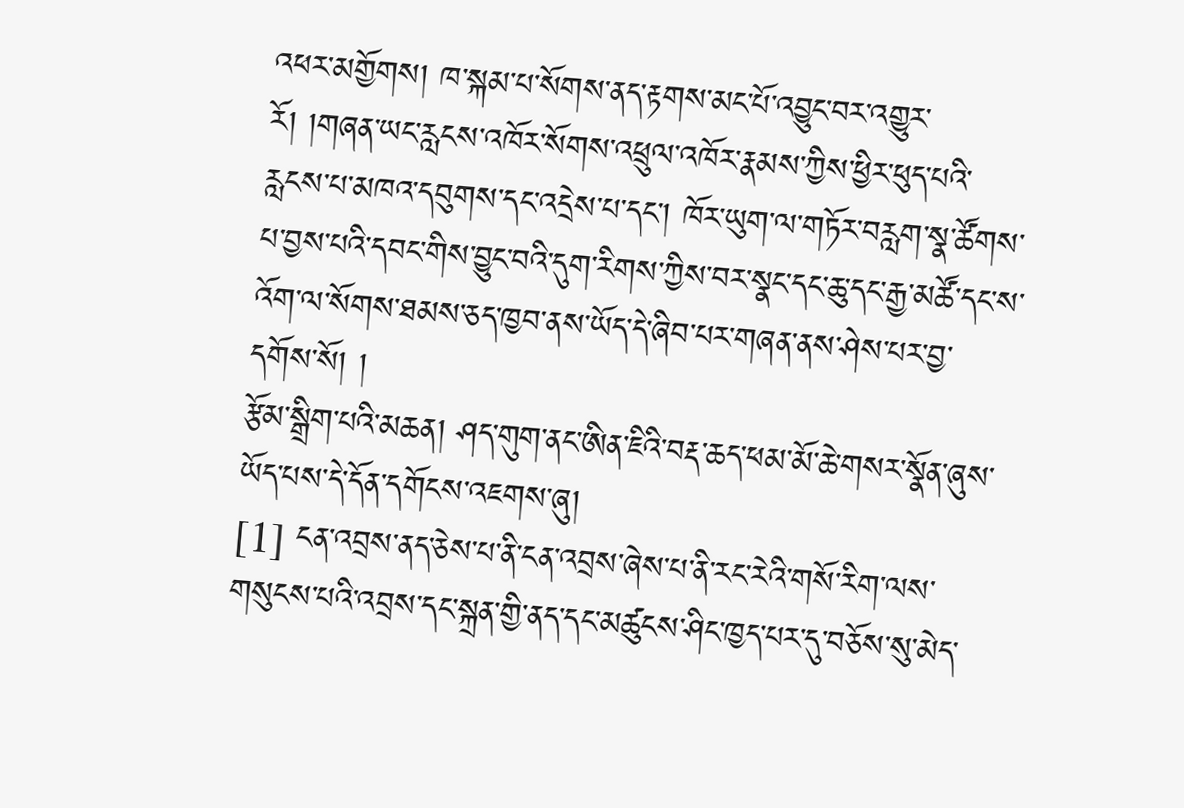འཕར་མགྱོགས། ཁ་སྐམ་པ་སོགས་ནད་རྟགས་མང་པོ་འབྱུང་བར་འགྱུར་རོ། །གཞན་ཡང་རླངས་འཁོར་སོགས་འཕྲུལ་འཁོར་རྣམས་ཀྱིས་ཕྱིར་ཕུད་པའི་རླངས་པ་མཁའ་དབུགས་དང་འདྲེས་པ་དང་། ཁོར་ཡུག་ལ་གཏོར་བརླག་སྣ་ཚོགས་པ་བྱས་པའི་དབང་གིས་བྱུང་བའི་དུག་རིགས་ཀྱིས་བར་སྣང་དང་ཆུ་དང་རྒྱ་མཚོ་དང་ས་འོག་ལ་སོགས་ཐམས་ཅད་ཁྱབ་ནས་ཡོད་དེ་ཞིབ་པར་གཞན་ནས་ཤེས་པར་བྱ་དགོས་སོ། །
རྩོམ་སྒྲིག་པའི་མཆན། ཤད་གུག་ནང་ཨིན་ཇིའི་བརྡ་ཆད་ཕམ་མོ་ཆེ་གསར་སྣོན་ཞུས་ཡོད་པས་དེ་དོན་དགོངས་འཇགས་ཞུ།
[1] ངན་འབྲས་ནད་ཅེས་པ་ནི་ངན་འབྲས་ཞེས་པ་ནི་རང་རེའི་གསོ་རིག་ལས་གསུངས་པའི་འབྲས་དང་སྐྲན་གྱི་ནད་དང་མཚུངས་ཤིང་ཁྱད་པར་དུ་བཅོས་སུ་མེད་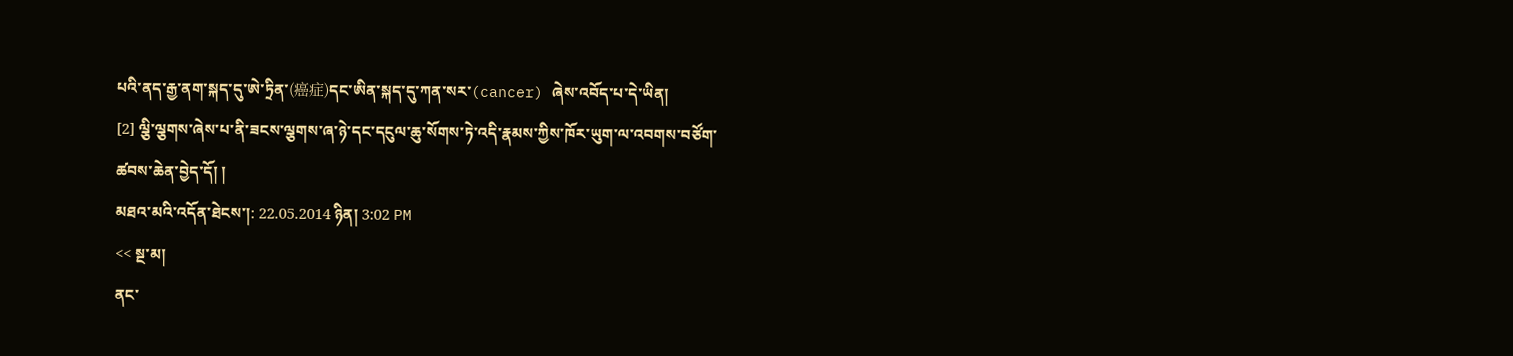པའི་ནད་རྒྱ་ནག་སྐད་དུ་ཨེ་ཏྲིན་(癌症)དང་ཨིན་སྐད་དུ་ཀན་སར་(cancer) ཞེས་འབོད་པ་དེ་ཡིན།
[2] ལྕི་ལྕགས་ཞེས་པ་ནི་ཟངས་ལྕགས་ཞ་ཉེ་དང་དངུལ་ཆུ་སོགས་ཏེ་འདི་རྣམས་ཀྱིས་ཁོར་ཡུག་ལ་འབགས་བཙོག་ཚབས་ཆེན་བྱེད་དོ། །
མཐའ་མའི་འདོན་ཐེངས་།: 22.05.2014 ཉིན། 3:02 PM
<< སྔ་མ།
ནང་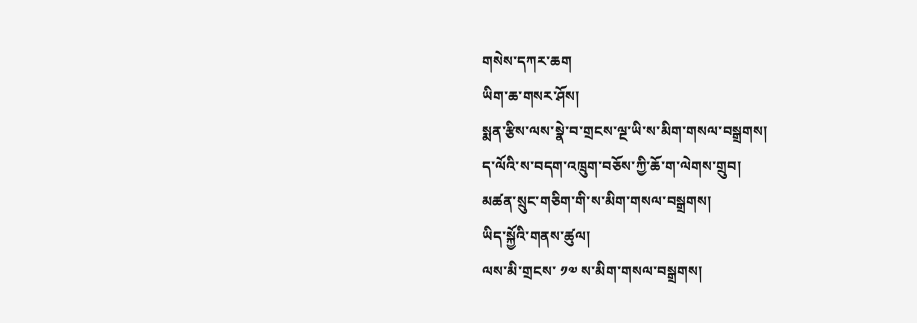གསེས་དཀར་ཆག
ཡིག་ཆ་གསར་ཤོས།
སྨན་རྩིས་ལས་སྣེ་བ་གྲངས་ལྔ་ཡི་ས་མིག་གསལ་བསྒྲགས།
ད་ལོའི་ས་བདག་འཁྲུག་བཅོས་ཀྱི་ཆོ་ག་ལེགས་གྲུབ།
མཚན་སྲུང་གཅིག་གི་ས་མིག་གསལ་བསྒྲགས།
ཡིད་སྐྱོའི་གནས་ཚུལ།
ལས་མི་གྲངས་ ༡༧ ས་མིག་གསལ་བསྒྲགས།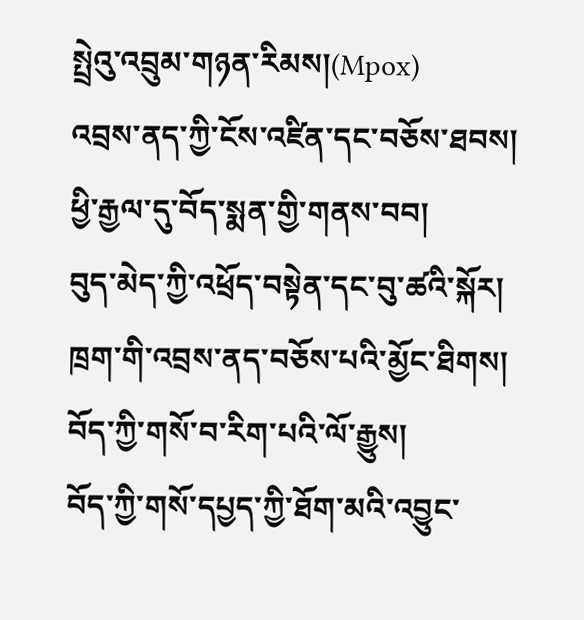སྤྲེའུ་འབྲུམ་གཉན་རིམས།(Mpox)
འབྲས་ནད་ཀྱི་ངོས་འཛིན་དང་བཅོས་ཐབས།
ཕྱི་རྒྱལ་དུ་བོད་སྨན་གྱི་གནས་བབ།
བུད་མེད་ཀྱི་འཕྲོད་བསྟེན་དང་བུ་ཚའི་སྐོར།
ཁྲག་གི་འབྲས་ནད་བཅོས་པའི་མྱོང་ཐིགས།
བོད་ཀྱི་གསོ་བ་རིག་པའི་ལོ་རྒྱུས།
བོད་ཀྱི་གསོ་དཔྱད་ཀྱི་ཐོག་མའི་འབྱུང་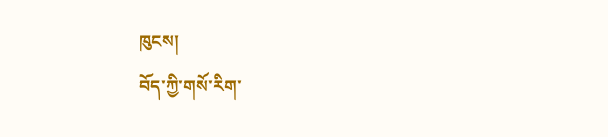ཁུངས།
བོད་ཀྱི་གསོ་རིག་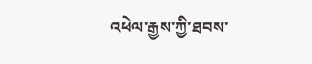འཕེལ་རྒྱས་ཀྱི་ཐབས་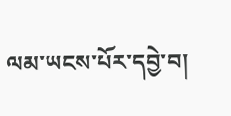ལམ་ཡངས་པོར་དབྱེ་བ།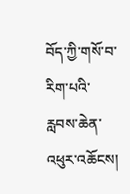བོད་ཀྱི་གསོ་བ་རིག་པའི་རླབས་ཆེན་འཕུར་འཆོངས།